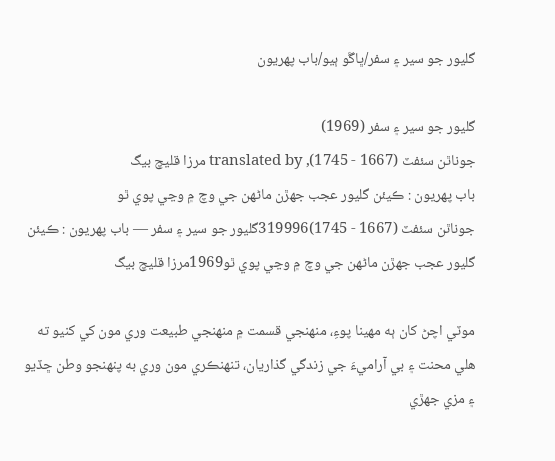گليور جو سير ۽ سفر/ڀاڱو ٻيو/باب پهريون

گليور جو سير ۽ سفر (1969)
جوناٿن سئفٽ (1667 - 1745), translated by مرزا قليچ بيگ
باب پهريون : ڪيئن گليور عجب جهڙن ماڻهن جي وچ ۾ وڃي پوي ٿو
جوناٿن سئفٽ (1667 - 1745)319996گليور جو سير ۽ سفر — باب پهريون : ڪيئن گليور عجب جهڙن ماڻهن جي وچ ۾ وڃي پوي ٿو1969مرزا قليچ بيگ

موٽي اچڻ کان ٻه مهينا پوءِ، منهنجي قسمت ۾ منهنجي طبيعت وري مون کي کنيو ته هلي محنت ۽ بي آراميءَ جي زندگي گذاريان، تنهنڪري مون وري به پنهنجو وطن ڇڏيو ۽ مزي جهڙي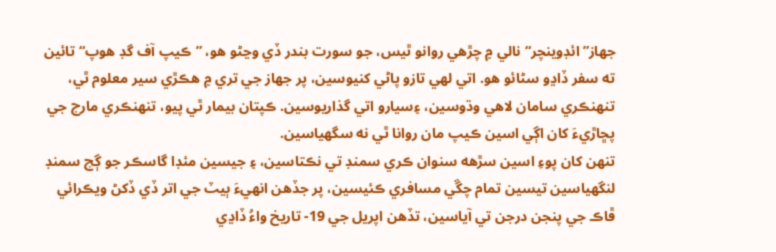جهاز”ائڊوينچر“ نالي ۾ چڙهي روانو ٿيس، جو سورت بندر ڏي وڃڻو هو، ”ڪيپ آف گڊ هوپ“ تائين ته سفر ڏاڍو سڻائو هو. اتي لهي تازو پاڻي کنيوسين، پر جهاز جي تري ۾ هڪڙي سير معلوم ٿي، تنهنڪري سامان لاهي وڌوسين، ۽سيارو اتي گذاريوسين. ڪپتان بيمار ٿي پيو، تنهنڪري مارچ جي پڇاڙيءَ کان اڳي اسين ڪيپ مان روانا ٿي نه سگهياسين.
تنهن کان پوءِ اسين سڙهه سنوان ڪري سمنڊ تي نڪتاسين، ۽ جيسين مئڊا گاسڪر جو ڳچ سمنڊ لنگهياسين تيسين تمام چڱي مسافري ڪئيسين، پر جڏهن انهيءَ ٻيٽ جي اتر ڏي ڏکڻ ويڪرائي ڦاڪ جي پنجن درجن تي آياسين، تڏهن اپريل جي 19- تاريخ واءُ ڏاڍي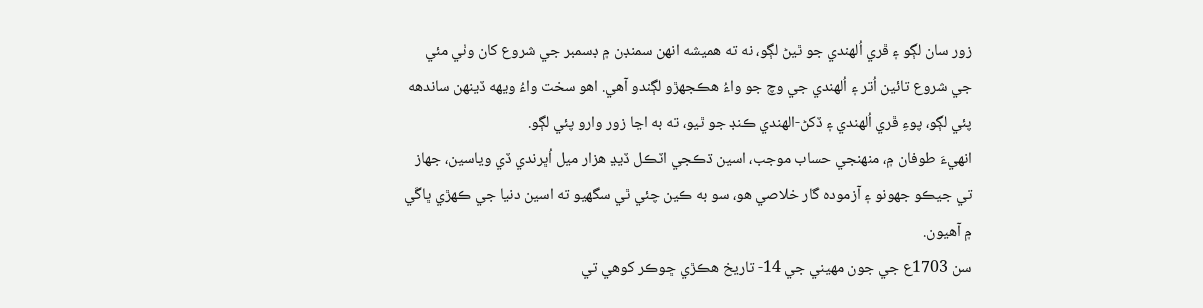زور سان لڳو ۽ ڦري اُلهندي جو ٿيڻ لڳو، نه ته هميشه انهن سمنڊن ۾ ڊسمبر جي شروع کان وٺي مئي جي شروع تائين اُتر ۽ اُلهندي جي وچ جو واءُ هڪجهڙو لڳندو آهي. اهو سخت واءُ ويهه ڏينهن ساندهه پئي لڳو، پوءِ ڦري اُلهندي ۽ ڏکڻ-الهندي ڪنڊ جو ٿيو، ته به اڃا زور وارو پئي لڳو.
انهيءَ طوفان ۾، منهنجي حساب موجب، اسين ڌڪجي اٽڪل ڏيڍ هزار ميل اُڀرندي ڏي وياسين، جهاز تي جيڪو جهونو ۽ آزموده گار خلاصي هو، سو به ڪين چئي ٿي سگهيو ته اسين دنيا جي ڪهڙي ڀاڱي ۾ آهيون.
سن 1703ع جي جون مهيني جي 14- تاريخ هڪڙي ڇوڪر کوهي تي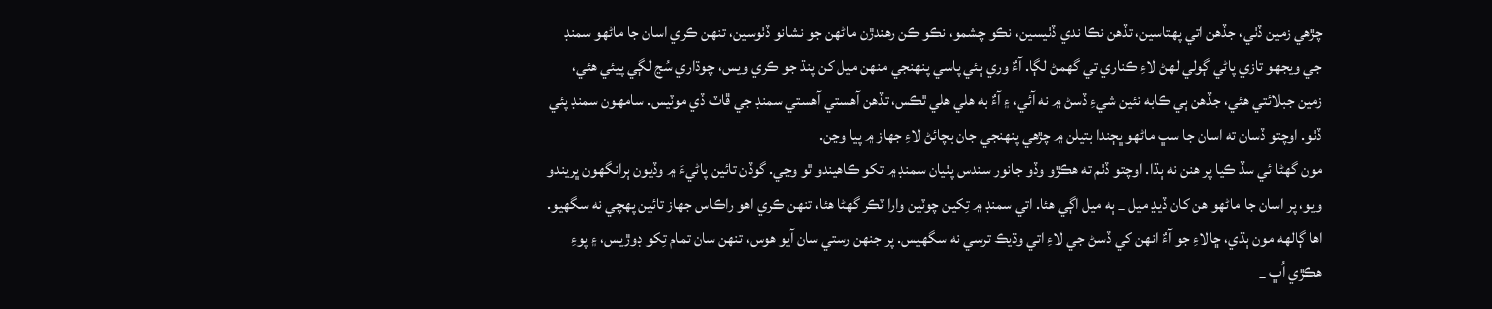چڙهي زمين ڏٺي، جڏهن اتي پهتاسين، تڏهن نڪا ندي ڏٺيسين، نڪو چشمو، نڪو ڪن رهندڙن ماڻهن جو نشانو ڏٺوسين، تنهن ڪري اسان جا ماڻهو سمنڊ جي ويجهو تازي پاڻي ڳولي لهڻ لاءِ ڪناري تي گهمڻ لڳا. آءٌ وري ٻئي پاسي پنهنجي منهن ميل کن پنڌ جو ڪري ويس، چوڌاري سُڃ لڳي پيئي هئي، زمين جبلائتي هئي، جڏهن ٻي ڪابه نئين شيءِ ڏسڻ ۾ نه آئي، ۽ آءٌ به هلي هلي ٿڪس، تڏهن آهستي آهستي سمنڊ جي ڦاٽ ڏي موٽيس. سامهون سمنڊ پئي ڏٺو. اوچتو ڏسان ته اسان جا سڀ ماڻهو ڀڄندا بتيلن ۾ چڙهي پنهنجي جان بچائڻ لاءِ جهاز ۾ پيا وڃن.
مون گهڻا ئي سڏ ڪيا پر هنن نه ٻڌا. اوچتو ڏٺم ته هڪڙو وڏو جانور سندس پٺيان سمنڊ ۾ تکو ڪاهيندو ٿو وڃي. گوڏن تائين پاڻيءَ ۾ وڏيون ٻرانگهون ڀريندو ويو، پر اسان جا ماڻهو هن کان ڏيڍ ميل _ ٻه ميل اڳي هئا. اتي سمنڊ ۾ تِکين چوٽين وارا ٽڪر گهڻا هئا، تنهن ڪري اهو راڪاس جهاز تائين پهچي نه سگهيو.
اها ڳالهه مون ٻڌي، ڇالاءِ جو آءٌ انهن کي ڏسڻ جي لاءِ اتي وڌيڪ ترسي نه سگهيس. پر جنهن رستي سان آيو هوس، تنهن سان تمام تِکو ڊوڙيس، ۽ پوءِ هڪڙي اُڀ _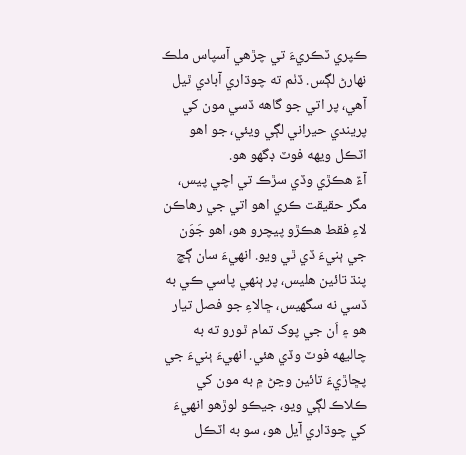ڪپري ٽڪريءَ تي چڙهي آسپاس ملڪ نهارڻ لڳس. ڏٺم ته چوڌاري آبادي ٿيل آهي، پر اتي جو گاهه ڏسي مون کي پريندي حيراني لڳي ويئي، جو اهو اٽڪل ويهه فوٽ ڊگهو هو.
آءٌ هڪڙي وڏي سڙڪ تي اچي پيس، مگر حقيقت ڪري اهو اتي جي رهاڪن لاءِ فقط هڪڙو پيچرو هو، اهو جَوَن جي ٻنيءَ ڏي ٿي ويو. انهيءَ سان ڳچ پنڌ تائين هليس، پر ٻنهي پاسي ڪي به ڏسي نه سگهيس، ڇالاءِ جو فصل تيار هو ۽ اَن جي پوک تمام ٿورو ته به چاليهه فوٽ وڏي هئي. انهيءَ ٻنيءَ جي پڇاڙيءَ تائين وڃڻ ۾ به مون کي ڪلاڪ لڳي ويو، جيڪو لوڙهو انهيءَ کي چوڌاري آيل هو، سو به اٽڪل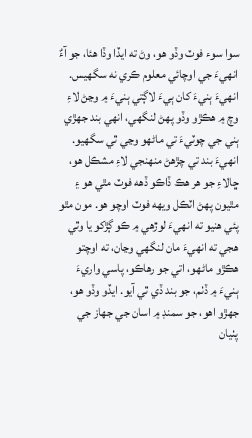سوا سوء فوٽ وڏو هو، وڻ ته ايڏا وڏا هئا، جو آءٌ انهيءَ جي اوچائي معلوم ڪري نه سگهيس.
انهيءَ ٻنيءَ کان ٻيءَ لاڳتي ٻنيءَ ۾ وڃڻ لاءِ وچ ۾ هڪڙو وڏو پهڻ لنگهي، انهي بند جهڙي ٻني جي چوٽيءَ تي ماڻهو وڃي ٿي سگهيو. انهيءَ بند تي چڙهڻ منهنجي لاءِ مشڪل هو، ڇالاءِ جو هر هڪ ڏاڪو ڏهه فوٽ مٿي هو ۽ مٿيون پهڻ اٽڪل ويهه فوٽ اوچو هو. مون مٿو پئي هنيو ته انهيءَ لوڙهي ۾ ڪو ڳڙکو يا وٿي هجي ته انهيءَ مان لنگهي وڃان، ته اوچتو هڪڙو ماڻهو، اتي جو رهاڪو، پاسي واريءَ ٻنيءَ ۾ ڏٺم، جو بند ڏي ٿي آيو. ايڏو وڏو هو، جهڙو اهو، جو سمنڊ ۾ اسان جي جهاز جي پٺيان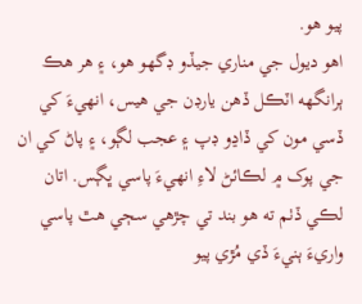پيو هو.
اهو ديول جي مناري جيڏو ڊگهو هو، ۽ هر هڪ ٻرانگهه اٽڪل ڏهن يارڊن جي هيس، انهيءَ کي ڏسي مون کي ڏاڍو ڊپ ۽ عجب لڳو، ۽ پاڻ کي ان جي پوک ۾ لڪائڻ لاءِ انهيءَ پاسي ڀڳس. اتان لڪي ڏٺم ته هو بند تي چڙهي سڄي هٿ پاسي واريءَ ٻنيءَ ڏي مُڙي پيو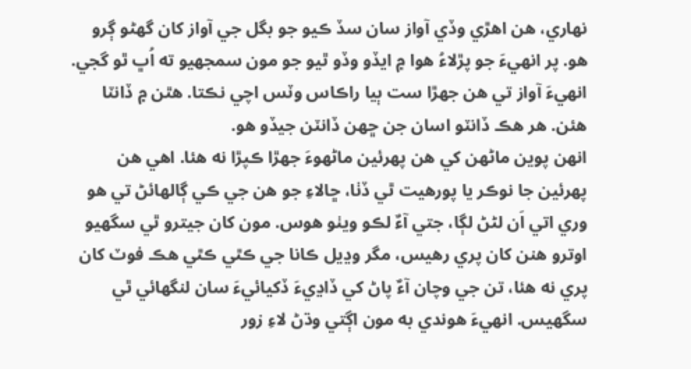نهاري، هن اهڙي وڏي آواز سان سڏ ڪيو جو بگل جي آواز کان گهڻو ڳرو هو. پر انهيءَ جو پڙلاءُ هوا ۾ ايڏو وڏو ٿيو جو مون سمجهيو ته اُڀ ٿو گجي. انهيءَ آواز تي هن جهڙا ست ٻيا راڪاس وٽس اچي نڪتا. هٿن ۾ ڏانٽا هئن. هر هڪ ڏانٽو اسان جن ڇهن ڏانٽن جيڏو هو.
انهن پوين ماڻهن کي هن پهرئين ماڻهوءَ جهڙا ڪپڙا نه هئا. اهي هن پهرئين جا نوڪر يا پورهيت ٿي ڏٺا، ڇالاءِ جو هن جي ڪي ڳالهائڻ تي هو وري اتي اَن لڻڻ لڳا، جتي آءٌ لڪو ويٺو هوس. مون کان جيترو ٿي سگهيو اوترو هنن کان پري رهيس، مگر وڍيل ڪانا جي ڪٿي ڪٿي هڪ فوٽ کان پري نه هئا، تن جي وچان آءٌ پاڻ کي ڏاڍيءَ ڏکيائيءَ سان لنگهائي ٿي سگهيس. انهيءَ هوندي به مون اڳتي وڌڻ لاءِ زور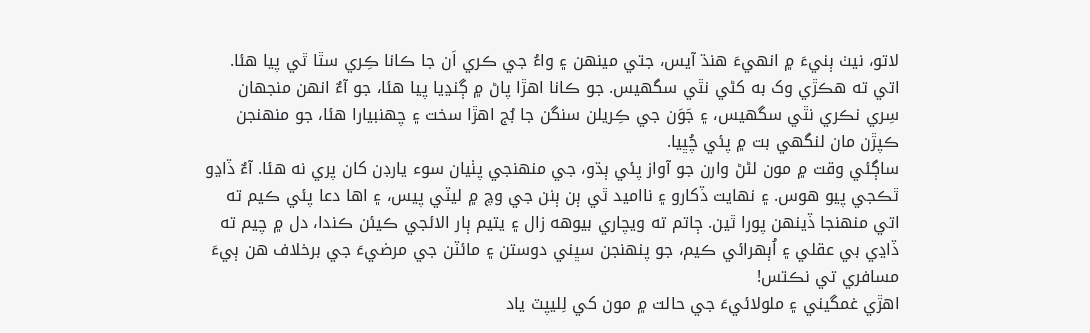لاتو، نيٺ ٻنيءَ ۾ انهيءَ هنڌ آيس، جتي مينهن ۽ واءُ جي ڪري اَن جا ڪانا ڪِري سٿا ٿي پيا هئا. اتي ته هڪڙي وک به کڻي نٿي سگهيس. جو ڪانا اهڙا پاڻ ۾ ڳنڍيا پيا هئا، جو آءٌ انهن منجهان سِري نڪري نٿي سگهيس، ۽ جَوَن جي ڪِريلن سنگن جا بُج اهڙا سخت ۽ چهنبيارا هئا، جو منهنجن ڪپڙن مان لنگهي بت ۾ پئي چُڀيا.
ساڳئي وقت ۾ مون لڻڻ وارن جو آواز پئي ٻڌو، جي منهنجي پٺيان سوء يارڊن کان پري نه هئا. آءٌ ڏاڍو ٿڪجي پيو هوس. ۽ نهايت ڏکارو ۽ نااميد ٿي ٻن ٻنن جي وچ ۾ ليٽي پيس، ۽ اها دعا پئي ڪيم ته اتي منهنجا ڏينهن پورا ٿين. ڄاتم ته ويچاري بيوهه زال ۽ يتيم ٻار الائجي ڪيئن ڪندا، دل ۾ چيم ته ڏاڍي بي عقلي ۽ اُٻهرائي ڪيم، جو پنهنجن سڀني دوستن ۽ مائٽن جي مرضيءَ جي برخلاف هن ٻيءَ مسافري تي نڪتس!
اهڙي غمگيني ۽ ملولائيءَ جي حالت ۾ مون کي لِليپٽ ياد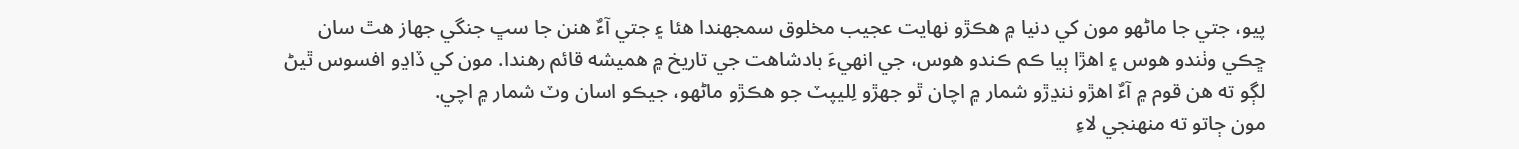پيو، جتي جا ماڻهو مون کي دنيا ۾ هڪڙو نهايت عجيب مخلوق سمجهندا هئا ۽ جتي آءٌ هنن جا سڀ جنگي جهاز هٿ سان ڇڪي وٺندو هوس ۽ اهڙا ٻيا ڪم ڪندو هوس، جي انهيءَ بادشاهت جي تاريخ ۾ هميشه قائم رهندا. مون کي ڏاڍو افسوس ٿيڻ لڳو ته هن قوم ۾ آءٌ اهڙو ننڍڙو شمار ۾ اچان ٿو جهڙو لِليپٽ جو هڪڙو ماڻهو، جيڪو اسان وٽ شمار ۾ اچي.
مون ڄاتو ته منهنجي لاءِ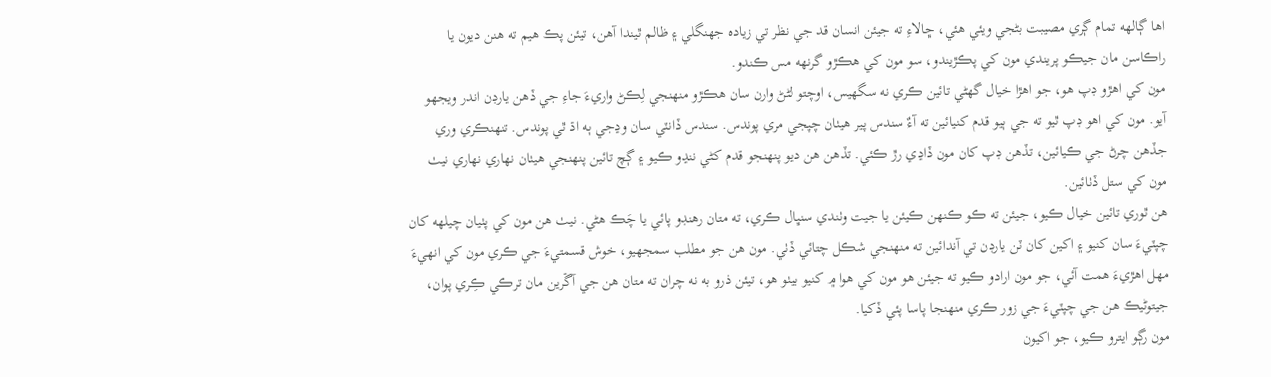اها ڳالهه تمام ڳري مصيبت بڻجي ويئي هئي، ڇالاءِ ته جيئن انسان قد جي نظر تي زياده جهنگلي ۽ ظالم ٿيندا آهن، تيئن پڪ هيم ته هنن ديون يا راڪاسن مان جيڪو پريندي مون کي پڪڙيندو، سو مون کي هڪڙو گرنهه مس ڪندو.
مون کي اهڙو ڊپ هو، جو اهڙا خيال گهڻي تائين ڪري نه سگهيس، اوچتو لڻڻ وارن سان هڪڙو منهنجي لِڪڻ واريءَ جاءِ جي ڏهن يارڊن اندر ويجهو آيو. مون کي اهو ڊپ ٿيو ته جي ٻيو قدم کنيائين ته آءٌ سندس پير هيٺان چپجي مري پوندس. سندس ڏانٽي سان وڍجي ٻه اڌ ٿي پوندس. تنهنڪري وري جڏهن چرڻ جي ڪيائين، تڏهن ڊپ کان مون ڏاڍي رڙ ڪئي. تڏهن هن ديو پنهنجو قدم کڻي ننڍو ڪيو ۽ ڳچ تائين پنهنجي هيٺان نهاري نهاري نيٺ مون کي ستل ڏٺائين.
هن ٿوري تائين خيال ڪيو، جيئن ته ڪو ڪنهن ڪيئن يا جيت وٺندي سنڀال ڪري، ته متان رهنڊو پائي يا چَڪ هڻي. نيٺ هن مون کي پٺيان چيلهه کان چپٽيءَ سان کنيو ۽ اکين کان ٽن يارڊن تي آندائين ته منهنجي شڪل چتائي ڏٺي. مون هن جو مطلب سمجهيو، خوش قسمتيءَ جي ڪري مون کي انهيءَ مهل اهڙيءَ همت آئي، جو مون ارادو ڪيو ته جيئن هو مون کي هوا ۾ کنيو بيٺو هو، تيئن ذرو به نه چران ته متان هن جي آڱرين مان ترڪي ڪِري پوان، جيتوڻيڪ هن جي چپٽيءَ جي زور ڪري منهنجا پاسا پئي ڏکيا.
مون رڳو ايترو ڪيو، جو اکيون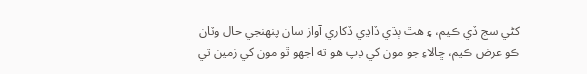کڻي سج ڏي ڪيم، ۽ هٿ ٻڌي ڏاڍي ڏکاري آواز سان پنهنجي حال وٽان ڪو عرض ڪيم، ڇالاءِ جو مون کي ڊپ هو ته اجهو ٿو مون کي زمين تي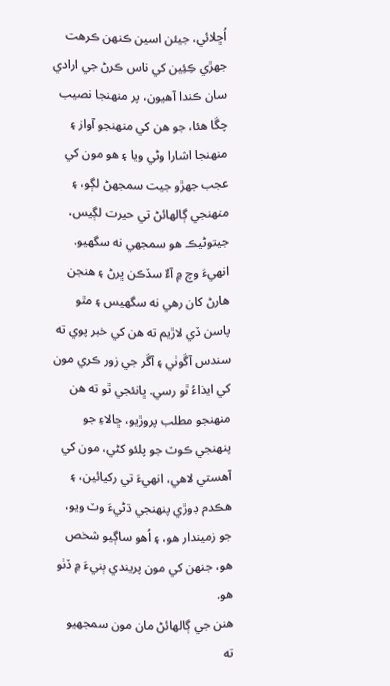اُڇلائي، جيئن اسين ڪنهن ڪرهت جهڙي ڪِئِين کي ناس ڪرڻ جي ارادي سان ڪندا آهيون، پر منهنجا نصيب چڱا هئا، جو هن کي منهنجو آواز ۽ منهنجا اشارا وڻي ويا ۽ هو مون کي عجب جهڙو جيت سمجهڻ لڳو، ۽ منهنجي ڳالهائڻ تي حيرت لڳيس، جيتوڻيڪ هو سمجهي نه سگهيو.
انهيءَ وچ ۾ آءٌ سڏڪن ڀرڻ ۽ هنجن هارڻ کان رهي نه سگهيس ۽ مٿو پاسن ڏي لاڙيم ته هن کي خبر پوي ته سندس آڱوٺي ۽ آڱر جي زور ڪري مون کي ايذاءُ ٿو رسي. ڀانئجي ٿو ته هن منهنجو مطلب پروڙيو، ڇالاءِ جو پنهنجي ڪوٽ جو پلئو کڻي، مون کي آهستي لاهي، انهيءَ تي رکيائين، ۽ هڪدم ڊوڙي پنهنجي ڌڻيءَ وٽ ويو، جو زميندار هو، ۽ اُهو ساڳيو شخص هو، جنهن کي مون پريندي ٻنيءَ ۾ ڏٺو هو.
هنن جي ڳالهائڻ مان مون سمجهيو ته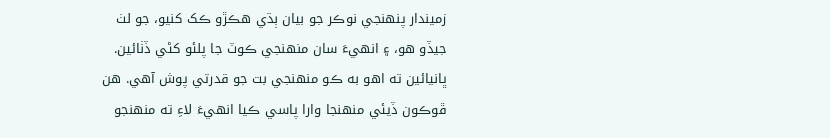زميندار پنهنجي نوڪر جو بيان ٻڌي هڪڙو ڪک کنيو، جو لٺ جيڏو هو، ۽ انهيءَ سان منهنجي ڪوٽ جا پلئو کڻي ڏٺائين. ڀانيائين ته اهو به ڪو منهنجي بت جو قدرتي پوش آهي. هن ڦوڪون ڏيئي منهنجا وارا پاسي ڪيا انهيءَ لاءِ ته منهنجو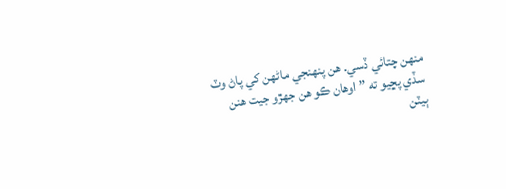منهن چتائي ڏسي. هن پنهنجي ماڻهن کي پاڻ وٽ سڏي پڇيو ته ”اوهان ڪو هن جهڙو جيت هنن ٻيٽن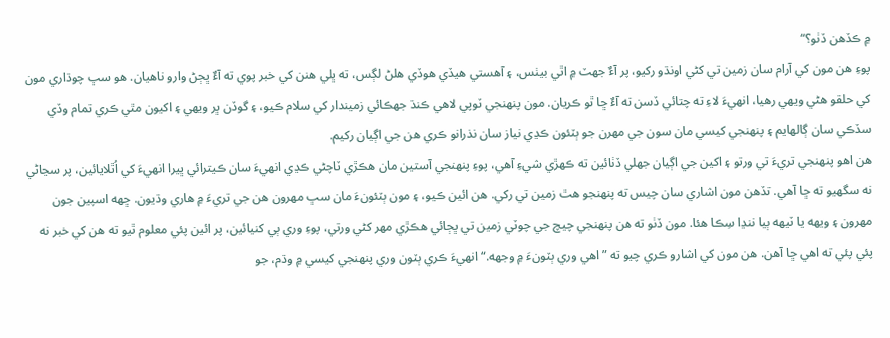۾ ڪڏهن ڏٺو؟“
پوءِ هن مون کي آرام سان زمين تي کڻي اونڌو رکيو، پر آءٌ جهٽ ۾ اٿي بيٺس، ۽ آهستي هيڏي هوڏي هلڻ لڳس، ته ڀلي هنن کي خبر پوي ته آءٌ ڀڄڻ وارو ناهيان. هو سڀ چوڌاري مون کي حلقو هڻي ويهي رهيا، انهيءَ لاءِ ته چتائي ڏسن ته آءٌ ڇا ٿو ڪريان. مون پنهنجي ٽوپي لاهي ڪنڌ جهڪائي زميندار کي سلام ڪيو، ۽ گوڏن ڀر ويهي ۽ اکيون مٿي ڪري تمام وڏي سڏڪي سان ڳالهايم ۽ پنهنجي کيسي مان سون جي مهرن جو ٻٽئون ڪڍي نياز سان نذرانو ڪري هن جي اڳيان رکيم.
هن اهو پنهنجي تريءَ تي ورتو ۽ اکين جي اڳيان جهلي ڏٺائين ته ڪهڙي شيءِ آهي، پوءِ پنهنجي آستين مان هڪڙي ٽاچڻي ڪڍي انهيءَ سان ڪيترائي ڀيرا انهيءَ کي اُٿلايائين، پر سڃاڻي نه سگهيو ته ڇا آهي. تڏهن مون اشاري سان چيس ته پنهنجو هٿ زمين تي رکي. هن ائين ڪيو، ۽ مون ٻٽئونءَ مان سڀ مهرون هن جي تريءَ ۾ هاري وڌيون. ڇهه اسپين جون مهرون ۽ ويهه يا ٽيهه ٻيا ننڍا سِڪا هئا. مون ڏٺو ته هن پنهنجي چيچ جي چوٽي زمين تي ڀڄائي هڪڙي مهر کڻي ورتي، پوءِ وري ٻي کنيائين، پر ائين پئي معلوم ٿيو ته هن کي خبر نه پئي پئي ته اهي ڇا آهن. هن مون کي اشارو ڪري چيو ته ”اهي وري ٻٽونءَ ۾ وجهه.“ انهيءَ ڪري ٻٽون وري پنهنجي کيسي ۾ وڌم، جو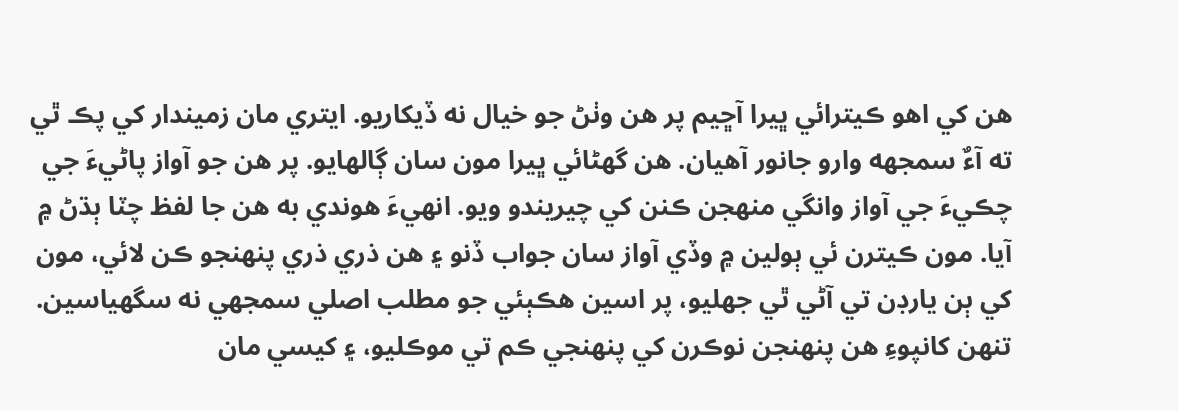هن کي اهو ڪيترائي ڀيرا آڇيم پر هن وٺڻ جو خيال نه ڏيکاريو. ايتري مان زميندار کي پڪ ٿي ته آءٌ سمجهه وارو جانور آهيان. هن گهڻائي ڀيرا مون سان ڳالهايو. پر هن جو آواز پاڻيءَ جي چڪيءَ جي آواز وانگي منهجن ڪنن کي چيريندو ويو. انهيءَ هوندي به هن جا لفظ چٽا ٻڌڻ ۾ آيا. مون ڪيترن ئي ٻولين ۾ وڏي آواز سان جواب ڏنو ۽ هن ذري ذري پنهنجو ڪن لائي، مون کي ٻن يارڊن تي آڻي ٿي جهليو، پر اسين هڪٻئي جو مطلب اصلي سمجهي نه سگهياسين.
تنهن کانپوءِ هن پنهنجن نوڪرن کي پنهنجي ڪم تي موڪليو، ۽ کيسي مان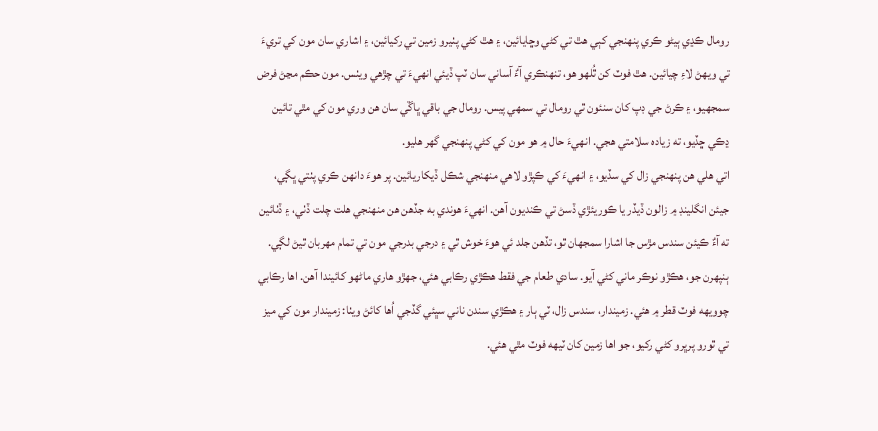رومال ڪڍي ٻيڻو ڪري پنهنجي کٻي هٿ تي کڻي وڇايائين، ۽ هٿ کڻي پٺيرو زمين تي رکيائين، ۽ اشاري سان مون کي تريءَ تي ويهڻ لاءِ چيائين. هٿ فوٽ کن ٿُلهو هو، تنهنڪري آءٌ آساني سان ٽپ ڏيئي انهيءَ تي چڙهي ويٺس. مون حڪم مڃڻ فرض سمجهيو، ۽ ڪرڻ جي ڊپ کان سنئون ٿي رومال تي سمهي پيس. رومال جي باقي ڀاڱي سان هن وري مون کي مٿي تائين ڍڪي ڇڏيو، ته زياده سلامتي هجي. انهيءَ حال ۾ هو مون کي کڻي پنهنجي گهر هليو.
اتي هلي هن پنهنجي زال کي سڏيو، ۽ انهيءَ کي ڪپڙو لاهي منهنجي شڪل ڏيکاريائين. پر هوءَ دانهن ڪري پٺتي ڀڳي، جيئن انگلينڊ ۾ زالون ڏيڏر يا ڪوريئڙي ڏسڻ تي ڪنديون آهن. انهيءَ هوندي به جڏهن هن منهنجي هلت چلت ڏٺي، ۽ ڏٺائين ته آءٌ ڪيئن سندس مڙس جا اشارا سمجهان ٿو، تڏهن جلد ئي هوءَ خوش ٿي ۽ درجي بدرجي مون تي تمام مهربان ٿيڻ لڳي.
ٻنپهرن جو، هڪڙو نوڪر ماني کڻي آيو. سادي طعام جي فقط هڪڙي رڪابي هئي، جهڙو هاري ماڻهو کائيندا آهن. اها رڪابي چوويهه فوٽ قطر ۾ هئي. زميندار، سندس زال، ٽي ٻار ۽ هڪڙي سندن ناني سڀئي گڏجي اُها کائڻ ويٺا: زميندار مون کي ميز تي ٿورو پرڀرو کڻي رکيو، جو اها زمين کان ٽيهه فوٽ مٿي هئي.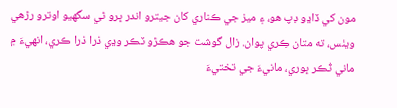مون کي ڏاڍو ڊپ هو، ۽ ميز جي ڪناري کان جيترو اندر ڀرو ٿي سگهيو اوترو رڙهي ويٺس، ته متان ڪِري پوان. زال گوشت جو هڪڙو ٽڪر وڍي ذرا ذرا ڪري، انهيءَ ۾ ماني ٽُڪر ڀوري، مانيءَ جي تختيءَ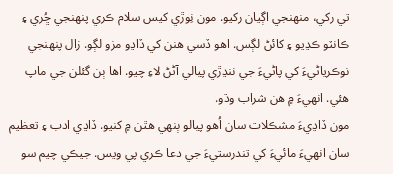تي رکي، منهنجي اڳيان رکيو. مون نِوڙي کيس سلام ڪري پنهنجي ڇُري ۽ ڪانٽو ڪڍيو ۽ کائڻ لڳس. اهو ڏسي هنن کي ڏاڍو مزو لڳو. زال پنهنجي نوڪرياڻيءَ کي پاڻيءَ جي ننڍڙي پيالي آڻڻ لاءِ چيو. اها ٻن گئلن جي ماپ هئي. انهيءَ ۾ هن شراب وڌو.
مون ڏاڍيءَ مشڪلات سان اُهو پيالو ٻنهي هٿن ۾ کنيو. ڏاڍي ادب ۽ تعظيم سان انهيءَ مائيءَ کي تندرستيءَ جي دعا ڪري پي ويس. جيڪي چيم سو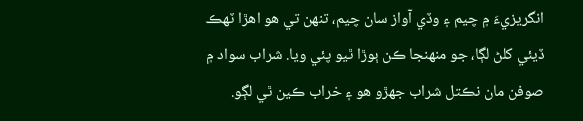انگريزيءَ ۾ چيم ۽ وڏي آواز سان چيم، تنهن تي هو اهڙا ٽهڪ ڏيئي کلڻ لڳا، جو منهنجا ڪن ٻوڙا ٿيو پئي ويا. شراب سواد ۾ صوفن مان نڪتل شراب جهڙو هو ۽ خراب ڪين ٿي لڳو.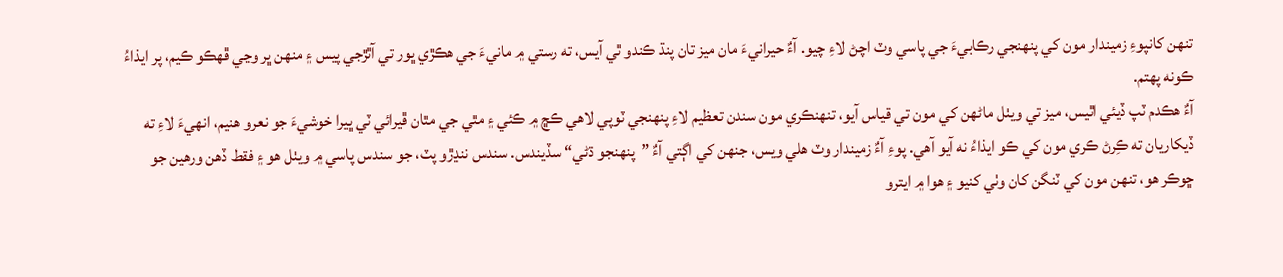تنهن کانپوءِ زميندار مون کي پنهنجي رڪابيءَ جي پاسي وٽ اچڻ لاءِ چيو. آءٌ حيرانيءَ مان ميز تان پنڌ ڪندو ٿي آيس، ته رستي ۾ مانيءَ جي هڪڙي ڀور تي آٿڙجي پيس ۽ منهن ڀر وڃي ڦهڪو ڪيم، پر ايذاءُ ڪونه پهتم.
آءٌ هڪدم ٽپ ڏيئي اٿيس، ميز تي ويٺل ماڻهن کي مون تي قياس آيو، تنهنڪري مون سندن تعظيم لاءِ پنهنجي ٽوپي لاهي ڪڇ ۾ ڪئي ۽ مٿي جي مٿان ڦيرائي ٽي ڀيرا خوشيءَ جو نعرو هنيم، انهيءَ لاءِ ته ڏيکاريان ته ڪِرڻ ڪري مون کي ڪو ايذاءُ نه آيو آهي. پوءِ آءٌ زميندار وٽ هلي ويس، جنهن کي اڳتي آءٌ ”پنهنجو ڌڻي“ سڏيندس. سندس ننڍڙو پٽ، جو سندس پاسي ۾ ويٺل هو ۽ فقط ڏهن ورهين جو ڇوڪر هو، تنهن مون کي ٽنگن کان وٺي کنيو ۽ هوا ۾ ايترو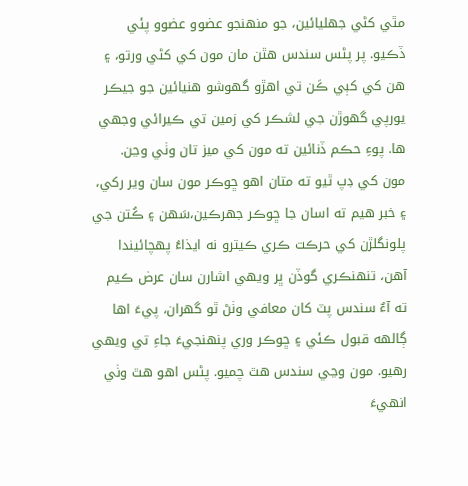مٿي کڻي جهليائين، جو منهنجو عضوو عضوو پئي ڏڪيو. پر پڻس سندس هٿن مان مون کي کڻي ورتو، ۽ هن کي کٻي ڪَن تي اهڙو گهوشو هنيائين جو جيڪر يورپي گهوڙن جي لشڪر کي زمين تي ڪيرائي وجهي ها. پوءِ حڪم ڏنائين ته مون کي ميز تان وٺي وڃن.
مون کي ڊپ ٿيو ته متان اهو ڇوڪر مون سان وير رکي، ۽ خبر هيم ته اسان جا ڇوڪر جهرڪين،سَهن ۽ ڪُتن جي پلونگلڙن کي حرڪت ڪري ڪيترو نه ايذاءُ پهچائيندا آهن، تنهنڪري گوڏن ڀر ويهي اشارن سان عرض ڪيم ته آءٌ سندس پٽ کان معافي وٺڻ ٿو گهران، پيءَ اها ڳالهه قبول ڪئي ۽ ڇوڪر وري پنهنجيءَ جاءِ تي ويهي رهيو. مون وڃي سندس هٿ چميو. پڻس اهو هٿ وٺي انهيءَ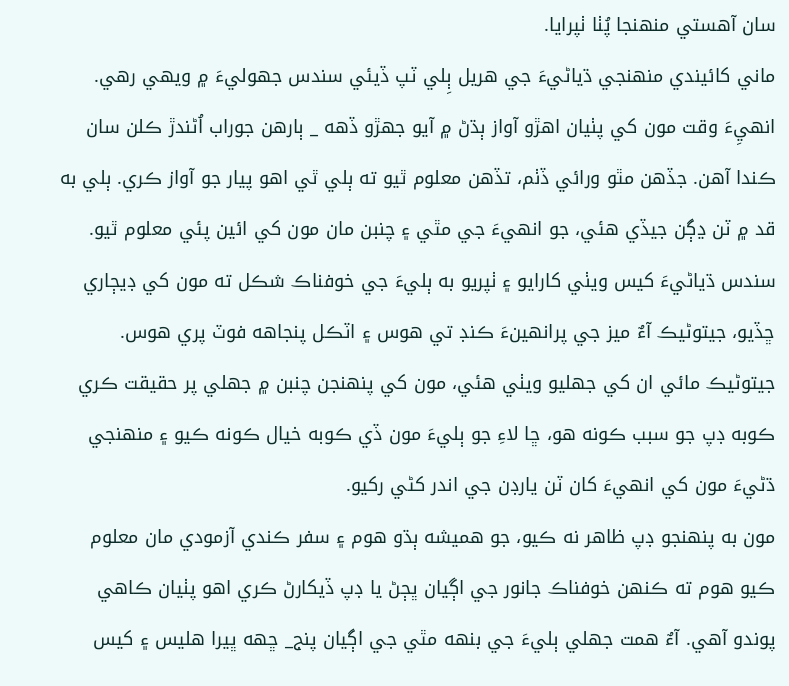سان آهستي منهنجا پُٺا ٺپرايا.
ماني کائيندي منهنجي ڌياڻيءَ جي هريل ٻِلي ٽپ ڏيئي سندس جهوليءَ ۾ ويهي رهي. انهيِءَ وقت مون کي پٺيان اهڙو آواز ٻڌڻ ۾ آيو جهڙو ڏهه _ ٻارهن جوراب اُڻندڙ ڪلن سان ڪندا آهن. جڏهن مٿو ورائي ڏٺم، تڏهن معلوم ٿيو ته ٻلي ٿي اهو پيار جو آواز ڪري. ٻلي به قد ۾ ٽن ڍڳن جيڏي هئي، جو انهيءَ جي مٿي ۽ چنبن مان مون کي ائين پئي معلوم ٿيو. سندس ڌياڻيءَ کيس ويٺي کارايو ۽ ٺپريو به ٻليءَ جي خوفناڪ شڪل ته مون کي ڊيڄاري ڇڏيو، جيتوڻيڪ آءٌ ميز جي پرانهينءَ ڪنڊ تي هوس ۽ اٽڪل پنجاهه فوٽ پري هوس. جيتوڻيڪ مائي ان کي جهليو ويٺي هئي، مون کي پنهنجن چنبن ۾ جهلي پر حقيقت ڪري ڪوبه ڊپ جو سبب ڪونه هو، ڇا لاءِ جو ٻليءَ مون ڏي ڪوبه خيال ڪونه ڪيو ۽ منهنجي ڌڻيءَ مون کي انهيءَ کان ٽن يارڊن جي اندر کڻي رکيو.
مون به پنهنجو ڊپ ظاهر نه ڪيو، جو هميشه ٻڌو هوم ۽ سفر ڪندي آزمودي مان معلوم ڪيو هوم ته ڪنهن خوفناڪ جانور جي اڳيان ڀڄڻ يا ڊپ ڏيکارڻ ڪري اهو پٺيان ڪاهي پوندو آهي. آءٌ همت جهلي ٻليءَ جي بنهه مٿي جي اڳيان پنج_ ڇهه ڀيرا هليس ۽ کيس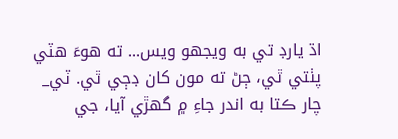اڌ يارڊ تي به ويجهو ويس... ته هوءَ هٽي پٺتي ٿي، ڄڻ ته مون کان ڊڄي ٿي. ٽي_ چار ڪتا به اندر جاءِ ۾ گهڙي آيا، جي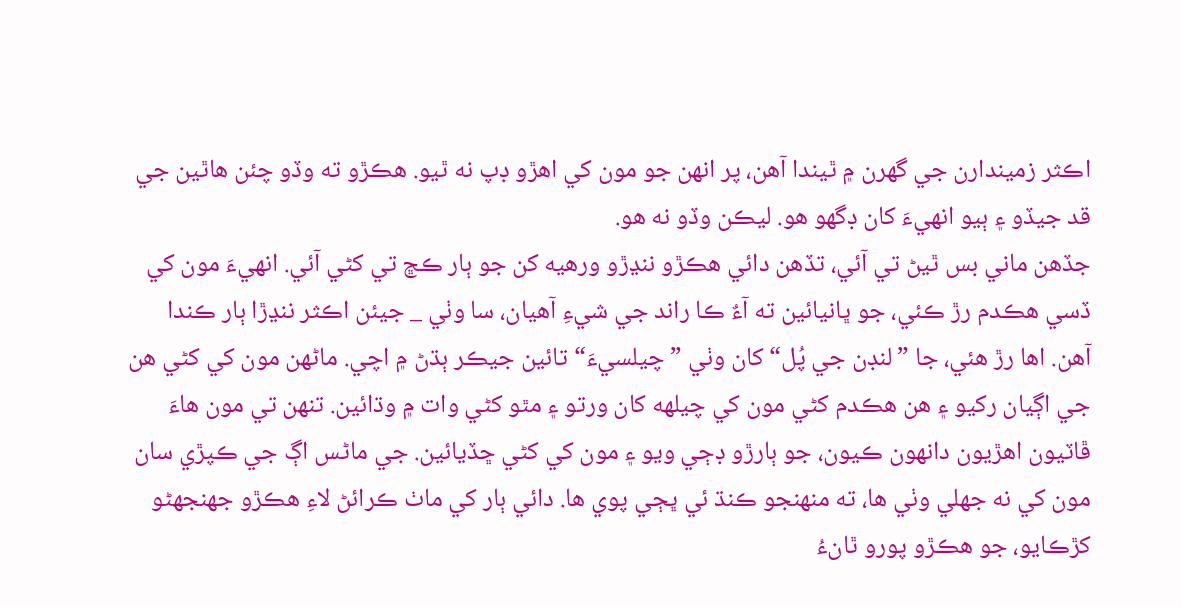اڪثر زميندارن جي گهرن ۾ ٿيندا آهن، پر انهن جو مون کي اهڙو ڊپ نه ٿيو. هڪڙو ته وڏو چئن هاٿين جي قد جيڏو ۽ ٻيو انهيءَ کان ڊگهو هو. ليڪن وڏو نه هو.
جڏهن ماني بس ٿيڻ تي آئي، تڏهن دائي هڪڙو ننڍڙو ورهيه کن جو ٻار ڪڇ تي کڻي آئي. انهيءَ مون کي ڏسي هڪدم رڙ ڪئي، جو ڀانيائين ته آءٌ ڪا راند جي شيءِ آهيان، سا وٺي _ جيئن اڪثر ننڍڙا ٻار ڪندا آهن. اها رڙ هئي، جا ”لنڊن جي پُل“ کان وٺي ”چيلسيءَ“ تائين جيڪر ٻڌڻ ۾ اچي. ماڻهن مون کي کڻي هن جي اڳيان رکيو ۽ هن هڪدم کڻي مون کي چيلهه کان ورتو ۽ مٿو کڻي وات ۾ وڌائين. تنهن تي مون هاءَ ڦاٽيون اهڙيون دانهون ڪيون، جو ٻارڙو ڊڄي ويو ۽ مون کي کڻي ڇڏيائين. جي ماڻس اڳ جي ڪپڙي سان مون کي نه جهلي وٺي ها، ته منهنجو ڪنڌ ئي ڀڄي پوي ها. دائي ٻار کي ماٺ ڪرائڻ لاءِ هڪڙو جهنجهڻو کڙڪايو، جو هڪڙو پورو ٿانءُ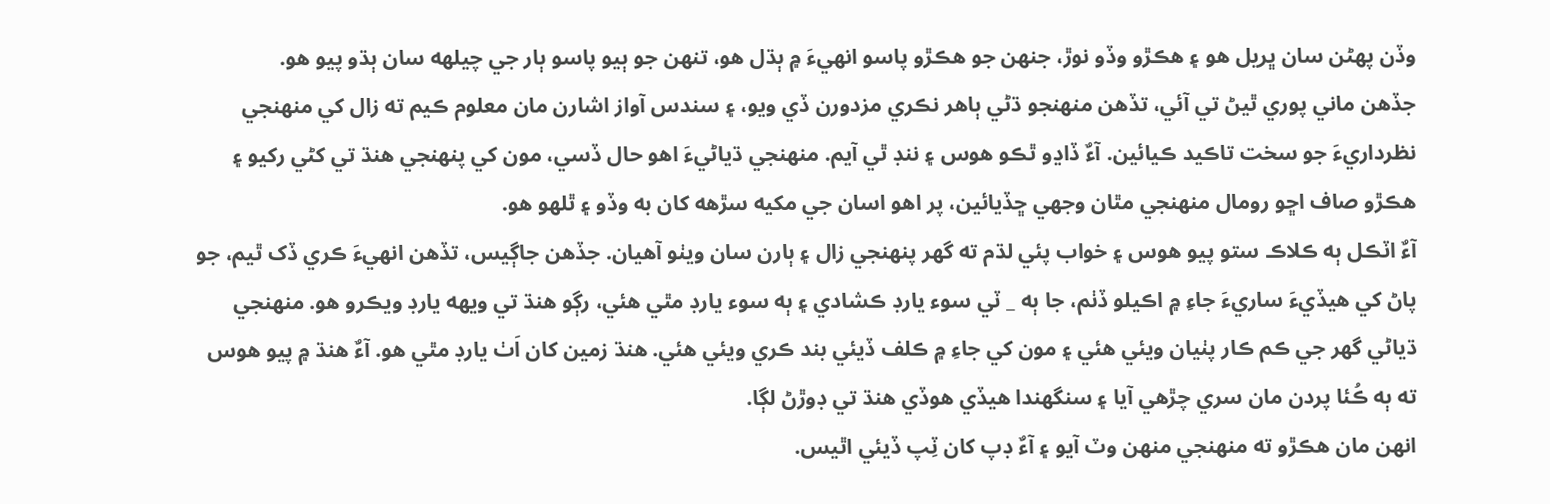وڏن پهڻن سان ڀريل هو ۽ هڪڙو وڏو نوڙ، جنهن جو هڪڙو پاسو انهيءَ ۾ ٻڌل هو، تنهن جو ٻيو پاسو ٻار جي چيلهه سان ٻڌو پيو هو.
جڏهن ماني پوري ٿيڻ تي آئي، تڏهن منهنجو ڌڻي ٻاهر نڪري مزدورن ڏي ويو، ۽ سندس آواز اشارن مان معلوم ڪيم ته زال کي منهنجي نظرداريءَ جو سخت تاڪيد ڪيائين. آءٌ ڏاڍو ٿڪو هوس ۽ ننڊ ٿي آيم. منهنجي ڌياڻيءَ اهو حال ڏسي، مون کي پنهنجي هنڌ تي کڻي رکيو ۽ هڪڙو صاف اڇو رومال منهنجي مٿان وجهي ڇڏيائين، پر اهو اسان جي مکيه سڙهه کان به وڏو ۽ ٿلهو هو.
آءٌ اٽڪل ٻه ڪلاڪ ستو پيو هوس ۽ خواب پئي لڌم ته گهر پنهنجي زال ۽ ٻارن سان ويٺو آهيان. جڏهن جاڳيس، تڏهن انهيءَ ڪري ڏک ٿيم، جو پاڻ کي هيڏيءَ ساريءَ جاءِ ۾ اڪيلو ڏٺم، جا ٻه _ ٽي سوء يارڊ ڪشادي ۽ ٻه سوء يارڊ مٿي هئي، رڳو هنڌ تي ويهه يارڊ ويڪرو هو. منهنجي ڌياڻي گهر جي ڪم ڪار پٺيان ويئي هئي ۽ مون کي جاءِ ۾ ڪلف ڏيئي بند ڪري ويئي هئي. هنڌ زمين کان اَٺ يارڊ مٿي هو. آءٌ هنڌ ۾ پيو هوس ته ٻه ڪُئا پردن مان سري چڙهي آيا ۽ سنگهندا هيڏي هوڏي هنڌ تي ڊوڙڻ لڳا.
انهن مان هڪڙو ته منهنجي منهن وٽ آيو ۽ آءٌ ڊپ کان ٽِپ ڏيئي اٿيس.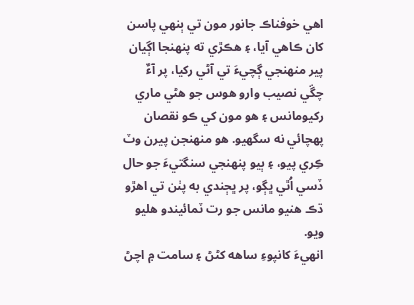اهي خوفناڪ جانور مون تي ٻنهي پاسن کان ڪاهي آيا، ۽ هڪڙي ته پنهنجا اڳيان پير منهنجي ڳچيءَ تي آڻي رکيا، پر آءٌ چڱي نصيب وارو هوس جو هڻي ماري رکيومانس ۽ هو مون کي ڪو نقصان پهچائي نه سگهيو. هو منهنجن پيرن وٽ ڪِري پيو، ۽ ٻيو پنهنجي سنگتيءَ جو حال ڏسي اُٿي ڀڳو، پر ڀڄندي به پٺن تي اهڙو ڌڪ هنيو مانس جو رت ٽمائيندو هليو ويو.
انهيءَ کانپوءِ ساهه کڻڻ ۽ سامت ۾ اچڻ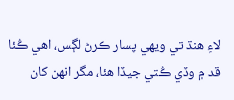لاءِ هنڌ تي ويهي پسار ڪرڻ لڳس، اهي ڪُئا قد ۾ وڏي ڪُتي جيڏا هئا، مگر انهن کان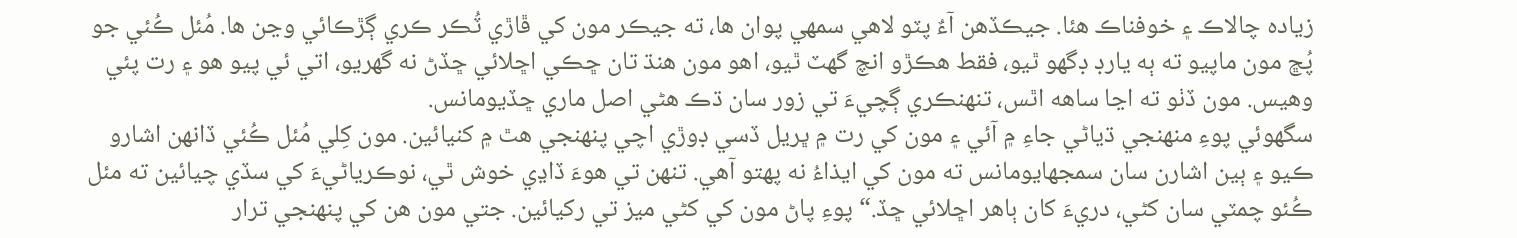زياده چالاڪ ۽ خوفناڪ هئا. جيڪڏهن آءٌ پٽو لاهي سمهي پوان ها، ته جيڪر مون کي ڦاڙي ٽُڪر ڪري ڳڙڪائي وڃن ها. مُئل ڪُئي جو پُڇ مون ماپيو ته ٻه يارڊ ڊگهو ٿيو، فقط هڪڙو انچ گهٽ ٿيو، اهو مون هنڌ تان ڇڪي اڇلائي ڇڏڻ نه گهريو، اتي ئي پيو هو ۽ رت پئي وهيس. مون ڏٺو ته اڃا ساهه اٿس، تنهنڪري ڳچيءَ تي زور سان ڌڪ هڻي اصل ماري ڇڏيومانس.
سگهوئي پوءِ منهنجي ڌياڻي جاءِ ۾ آئي ۽ مون کي رت ۾ ڀريل ڏسي ڊوڙي اچي پنهنجي هٿ ۾ کنيائين. مون کِلي مُئل ڪُئي ڏانهن اشارو ڪيو ۽ ٻين اشارن سان سمجهايومانس ته مون کي ايذاءُ نه پهتو آهي. تنهن تي هوءَ ڏاڍي خوش ٿي، نوڪرياڻيءَ کي سڏي چيائين ته مئل ڪُئو چمٽي سان کڻي، دريءَ کان ٻاهر اڇلائي ڇڏ.“ پوءِ پاڻ مون کي کڻي ميز تي رکيائين. جتي مون هن کي پنهنجي ترار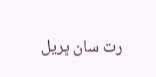رت سان ڀريل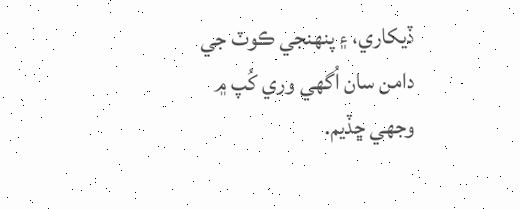ڏيکاري، ۽ پنهنجي ڪوٽ جي دامن سان اُگهي وري کُپ ۾ وجهي ڇڏيم.